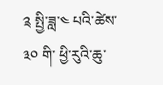༉ སྤྱི་ཟླ་༤ པའི་ཚེས་༣༠ གི་ ཕྱི་རུའི་ཆུ་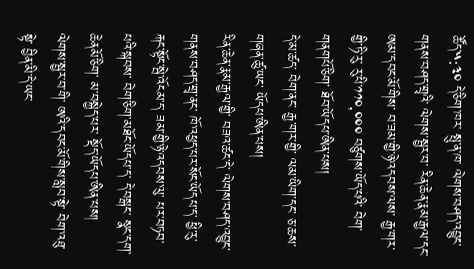ཚོད་༥:༣༠ དེ་ཅིག་ཁར་ སྤུ་ན་ཁ་ ལེགས་བཤད་འབྱུང་གནས་བཤད་གྲྭའི་ ལེགས་སྦྱར་བ་ རིན་ཆེན་རྣམ་རྒྱལ་དང་ ཨམ་དབང་མོ་གིས་ བ་ཟམ་གྱི་ཉེ་འདབས་ལས་ རྒྱ་གར་གྱི་ཏི་རུ་ རུ་པི་༡༡༠,༠༠༠ བཙུགས་ཡོད་པའི་ བེག་གནགཔོ་ཅིག་ ཐོབ་ཡོདཔ་ཨིན་པས།
དེ་མ་ཚད་ བེག་ནང་ རྒྱ་གར་གྱི་ ལམ་ཡིག་དང་ ཅ་ཆས་གཞན་ཚུ་ཡང་ ཡོདཔ་ཨིན་པས།
རིན་ཆེན་རྣམ་རྒྱལ་གྱི་ བཟའ་ཚང་དེ་ ལེགས་བཤད་འབྱུང་གནས་བཤད་གྲྭ་ནང་ ཁོ་འཕྱད་པར་སོང་ཡོདཔ་ད་ ཕྱི་རུ་ རྐང་སྟོང་སྦེ་འོངམ་ད་ ཟམ་གྱི་ཉེ་འདབས་ལུ་ པར་བཏབ་པའི་སྐབས་ བེག་ཅིག་མཐོང་ཡོདཔ་ད་ དེ་བསྒང་ སྣང་དག་ཆེནམོ་ཅིག་ མ་བསྐྱེད་པར་ སྡོད་ཡོདཔ་ཨིན་པས།
ལེགས་སྦྱར་བ་གི་ ཨའི་དབང་མོ་གིས་སླབ་སྟེ་ བེག་འཐུ་སྟེ་ བྱིན་མི་དེ་ཡང་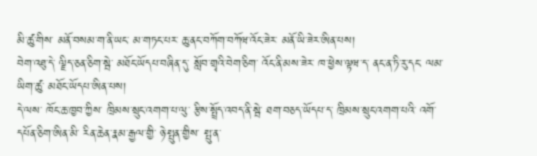མི་ཚུ་གིས་ མནོ་བསམ་ག་ནི་ཡང་ མ་གཏང་པར་ ཆུ་ནང་བཀོག་བཀོཝ་འོང་ཟེར་ མནོ་ཡི་ཟེར་ཨིན་པས།
བེག་འཐུ་དེ་ ལྗིད་ཅན་ཅིག་སྦེ་ མཐོང་ཡོདཔ་བཞིན་དུ་ སློབ་གྲྭའི་བེག་ཅིག་ འོང་ནི་མས་ཟེར་ ཁ་ཕྱེས་ལྟཝ་ད་ ནང་ན་ཏི་རུ་དང་ ལམ་ཡིག་ཚུ་ མཐོང་ཡོདཔ་ཨིན་པས།
དེ་ལས་ ཁོང་ཆ་ཁྱབ་ཀྱིས་ ཁྲིམས་སྲུང་འགག་པ་ལུ་ རྩིས་སྤྲོད་འབད་ནི་སྦེ་ ཐག་བཅད་ཡོདཔ་ད་ ཁྲིམས་སྲུང་འགག་པའི་ འགོ་དཔོན་ཅིག་ཨིན་མི་ རིན་ཆེན་རྣམ་རྒྱལ་གྱི་ ཉེ་སྤུན་གྱིས་ སྤུ་ན་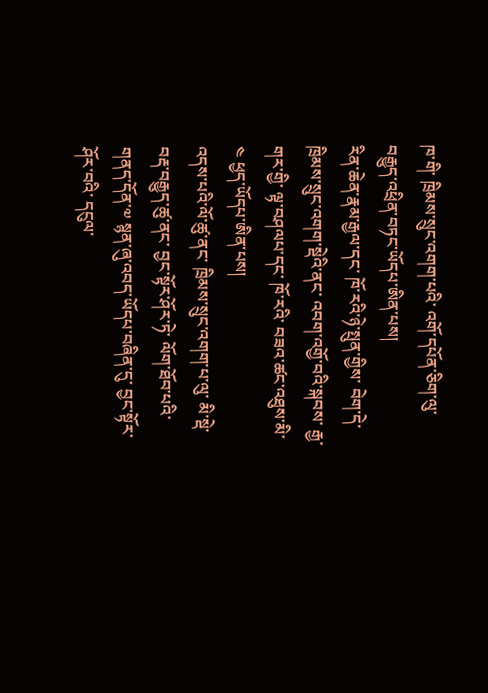ཁ་གི་ ཁྲིམས་སྲུང་འགག་པའི་ འགོ་དཔོན་ཅིག་ལུ་ བརྒྱུད་འཕྲིན་བཏང་ཡོདཔ་ཨིན་པས།
རིན་ཆེན་རྣམ་རྒྱལ་དང་ ཁོ་རའི་ཉེ་སྤུན་གྱིས་ བེག་དེ་ ཁྲིམས་སྲུང་འགག་སྡེའི་ནང་ འབག་འགྱོ་བའི་སྐབས་ རྒྱ་གར་གྱི་ ལྟ་བཤལཔ་དང་ ཁོ་རའི་ བཟའ་ཚང་འཐུས་མི་༤ ཕྱད་ཡོདཔ་ཨིན་པས།
འདས་པའི་ལོ་ཚུ་ནང་ ཁྲིམས་སྲུང་འགག་པ་ལུ་ མི་སྡེ་བརྡ་བརྒྱུད་ཚུ་ནང་ བྱང་སྟོར་ཤོར་ཏེ་ ལོག་ཐོབ་པའི་གནད་དོན་༧ སྙན་ཞུ་འབད་ཡོདཔ་བཞིན་དུ་ བྱང་སྟོར་ཤོར་བའི་ དངུལ་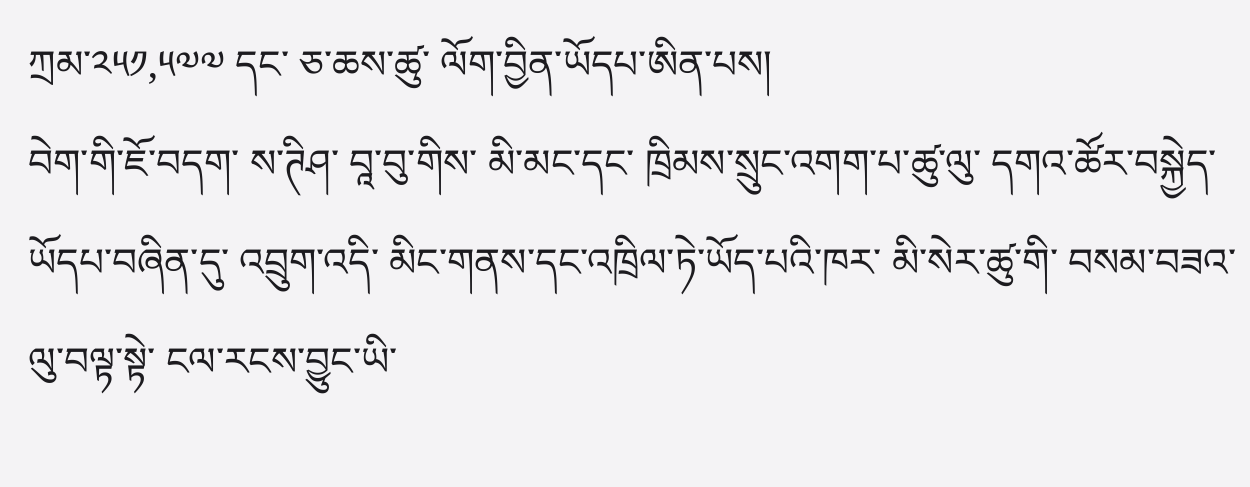ཀྲམ་༢༥༡,༥༧༧ དང་ ཅ་ཆས་ཚུ་ ལོག་བྱིན་ཡོདཔ་ཨིན་པས།
བེག་གི་ཇོ་བདག་ ས་ཊིཤ་ བཱ་བུ་གིས་ མི་མང་དང་ ཁྲིམས་སྲུང་འགག་པ་ཚུ་ལུ་ དགའ་ཚོར་བསྐྱེད་ཡོདཔ་བཞིན་དུ་ འབྲུག་འདི་ མིང་གནས་དང་འཁྲིལ་ཏེ་ཡོད་པའི་ཁར་ མི་སེར་ཚུ་གི་ བསམ་བཟའ་ལུ་བལྟ་སྟེ་ ངལ་རངས་བྱུང་ཡི་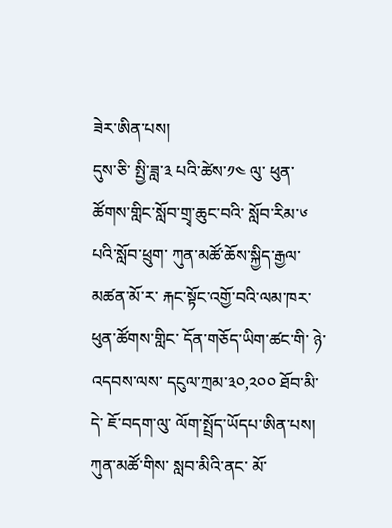ཟེར་ཨིན་པས།
དུས་ཅི་ སྤྱི་ཟླ་༣ པའི་ཚེས་༡༤ ལུ་ ཕུན་ཚོགས་གླིང་སློབ་གྲྭ་ཆུང་བའི་ སློབ་རིམ་༦ པའི་སློབ་ཕྲུག་ ཀུན་མཚོ་ཆོས་སྐྱིད་རྒྱལ་མཚན་མོ་ར་ རྐང་སྟོང་འགྱོ་བའི་ལམ་ཁར་ ཕུན་ཚོགས་གླིང་ དོན་གཅོད་ཡིག་ཚང་གི་ ཉེ་འདབས་ལས་ དངུལ་ཀྲམ་༣༠,༢༠༠ ཐོབ་མི་དེ་ ཇོ་བདག་ལུ་ ལོག་སྤྲོད་ཡོདཔ་ཨིན་པས།
ཀུན་མཚོ་གིས་ སླབ་མིའི་ནང་ མོ་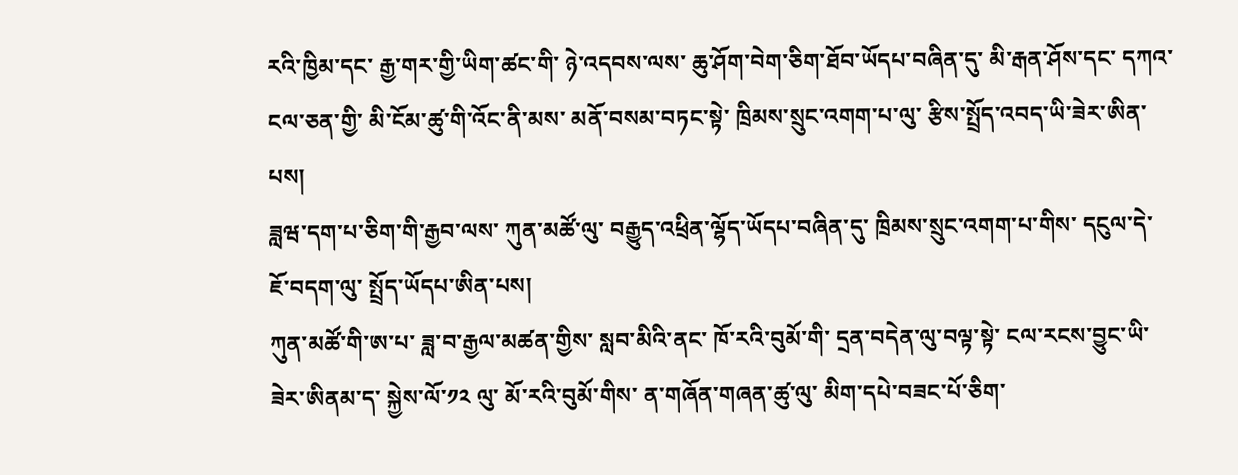རའི་ཁྱིམ་དང་ རྒྱ་གར་གྱི་ཡིག་ཚང་གི་ ཉེ་འདབས་ལས་ ཆུ་ཤོག་བེག་ཅིག་ཐོབ་ཡོདཔ་བཞིན་དུ་ མི་རྒན་ཤོས་དང་ དཀའ་ངལ་ཅན་གྱི་ མི་ངོམ་ཚུ་གི་འོང་ནི་མས་ མནོ་བསམ་བཏང་སྟེ་ ཁྲིམས་སྲུང་འགག་པ་ལུ་ རྩིས་སྤྲོད་འབད་ཡི་ཟེར་ཨིན་པས།
ཟླཝ་དག་པ་ཅིག་གི་རྒྱབ་ལས་ ཀུན་མཚོ་ལུ་ བརྒྱུད་འཕྲིན་ལྷོད་ཡོདཔ་བཞིན་དུ་ ཁྲིམས་སྲུང་འགག་པ་གིས་ དངུལ་དེ་ ཇོ་བདག་ལུ་ སྤྲོད་ཡོདཔ་ཨིན་པས།
ཀུན་མཚོ་གི་ཨ་པ་ ཟླ་བ་རྒྱལ་མཚན་གྱིས་ སླབ་མིའི་ནང་ ཁོ་རའི་བུམོ་གི་ དྲན་བདེན་ལུ་བལྟ་སྟེ་ ངལ་རངས་བྱུང་ཡི་ཟེར་ཨིནམ་ད་ སྐྱེས་ལོ་༡༢ ལུ་ མོ་རའི་བུམོ་གིས་ ན་གཞོན་གཞན་ཚུ་ལུ་ མིག་དཔེ་བཟང་པོ་ཅིག་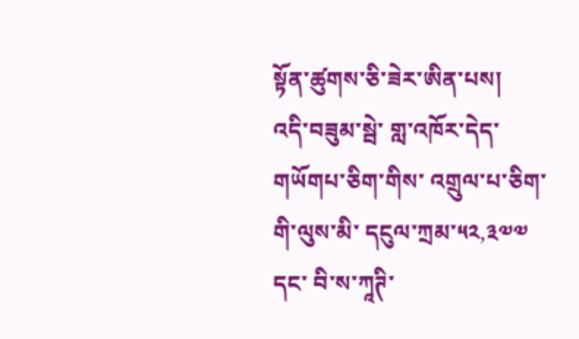སྟོན་ཚུགས་ཅི་ཟེར་ཨིན་པས།
འདི་བཟུམ་སྦེ་ གླ་འཁོར་དེད་གཡོགཔ་ཅིག་གིས་ འགྲུལ་པ་ཅིག་གི་ལུས་མི་ དངུལ་ཀྲམ་༥༢,༣༧༧ དང་ བི་ས་ཀཱཊི་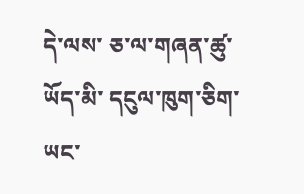དེ་ལས་ ཅ་ལ་གཞན་ཚུ་ཡོད་མི་ དངུལ་ཁུག་ཅིག་ཡང་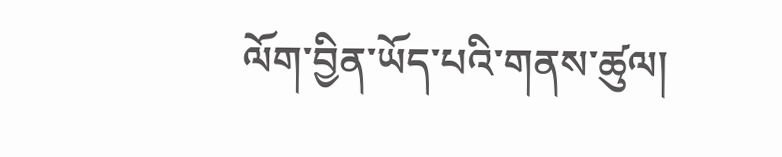ལོག་བྱིན་ཡོད་པའི་གནས་ཚུལ།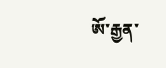ཨོ་རྒྱན་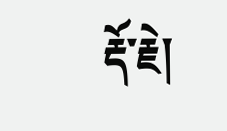རྡོ་རྗེ།